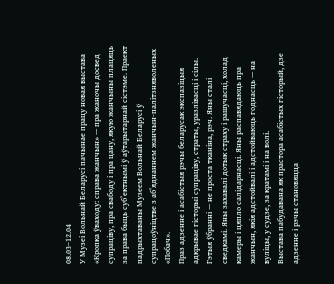08.03–12.04
У Музеі Вольнай Беларусі пачынае працу новая выстава «Кропка ўваходу: справа жанчын» — пра жаночы досвед супраціву, пра свабоду і пра цану, якую жанчыны плацяць за права быць суб’ектнымі ў аўтарытарнай сістэме. Праект падрыхтаваны Музеем Вольнай Беларусі ў супрацоўніцтве з аб’яднаннем жанчын-палітзняволеных «Побач».
Праз адзенне і асабістыя рэчы беларусак экспазіцыя адкрывае гісторыі супраціву, страты, уразлівасці і сілы. Гэтыя ўбранні — не проста тканіна, рэч. Яны сталі сведкамі. Яны захавалі дотык страху і рашучасці, холад камеры і цяпло салідарнасці. Яны распавядаюць пра жанчын, якія адстойвалі і адстойваюць годнасць — на вуліцы, у судзе, за кратамі і на волі.
Выстава пабудавана як прастора асабістых гісторый, дзе адзенне і рэчы становяцца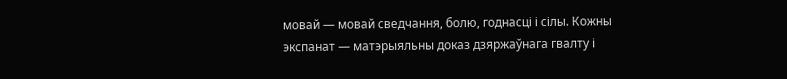мовай — мовай сведчання, болю, годнасці і сілы. Кожны экспанат — матэрыяльны доказ дзяржаўнага гвалту і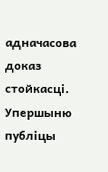адначасова доказ стойкасці.
Упершыню публіцы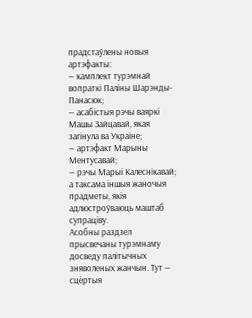прадстаўлены новыя артэфакты:
— камплект турэмнай вопраткі Паліны Шарэнды-Панасюк;
— асабістыя рэчы ваяркі Машы Зайцавай, якая загінула ва Украіне;
— артэфакт Марыны Ментусавай;
— рэчы Марыі Калеснікавай;
а таксама іншыя жаночыя прадметы, якія адлюстроўваюць маштаб супраціву.
Асобны раздзел прысвечаны турэмнаму досведу палітычных зняволеных жанчын. Тут — сцёртыя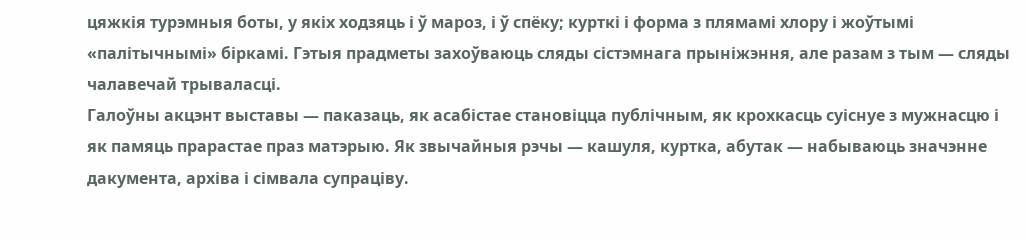цяжкія турэмныя боты, у якіх ходзяць і ў мароз, і ў спёку; курткі і форма з плямамі хлору і жоўтымі «палітычнымі» біркамі. Гэтыя прадметы захоўваюць сляды сістэмнага прыніжэння, але разам з тым — сляды чалавечай трываласці.
Галоўны акцэнт выставы — паказаць, як асабістае становіцца публічным, як крохкасць суіснуе з мужнасцю і як памяць прарастае праз матэрыю. Як звычайныя рэчы — кашуля, куртка, абутак — набываюць значэнне дакумента, архіва і сімвала супраціву.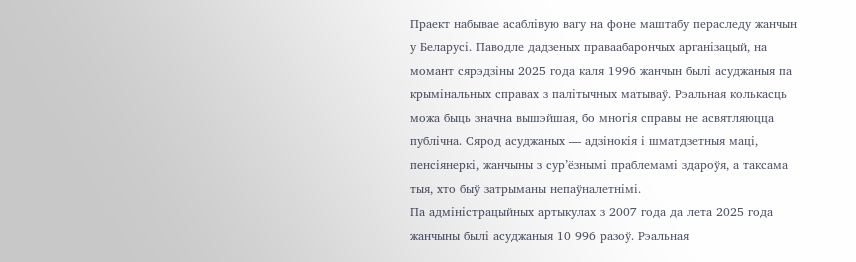Праект набывае асаблівую вагу на фоне маштабу пераследу жанчын у Беларусі. Паводле дадзеных праваабарончых арганізацый, на момант сярэдзіны 2025 года каля 1996 жанчын былі асуджаныя па крымінальных справах з палітычных матываў. Рэальная колькасць можа быць значна вышэйшая, бо многія справы не асвятляюцца публічна. Сярод асуджаных — адзінокія і шматдзетныя маці, пенсіянеркі, жанчыны з сур’ёзнымі праблемамі здароўя, а таксама тыя, хто быў затрыманы непаўналетнімі.
Па адміністрацыйных артыкулах з 2007 года да лета 2025 года жанчыны былі асуджаныя 10 996 разоў. Рэальная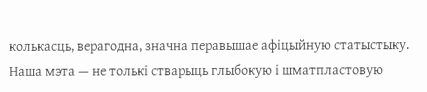колькасць, верагодна, значна перавышае афіцыйную статыстыку.
Наша мэта — не толькі стварыць глыбокую і шматпластовую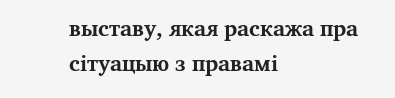выставу, якая раскажа пра сітуацыю з правамі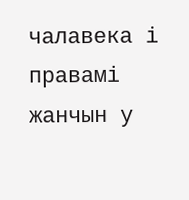чалавека і правамі жанчын у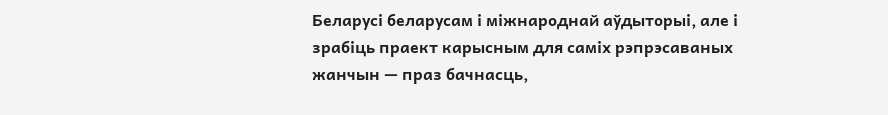Беларусі беларусам і міжнароднай аўдыторыі, але і зрабіць праект карысным для саміх рэпрэсаваных жанчын — праз бачнасць,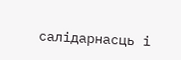салідарнасць і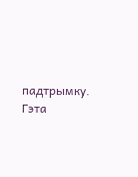падтрымку.
Гэта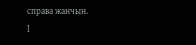справа жанчын.
І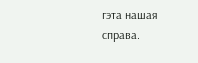гэта нашая справа.